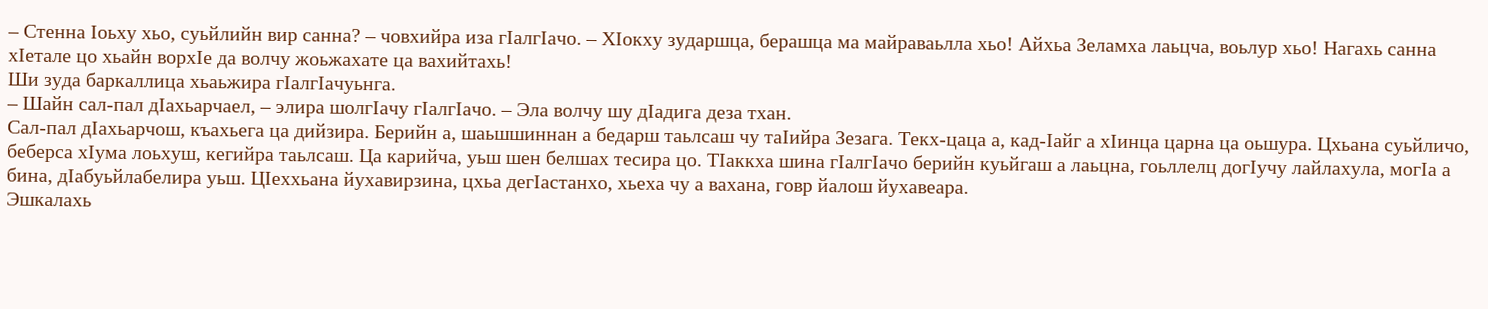– Стенна Iоьху хьо, суьйлийн вир санна? – човхийра иза гIалгIачо. – ХIокху зударшца, берашца ма майраваьлла хьо! Айхьа Зеламха лаьцча, воьлур хьо! Нагахь санна хIетале цо хьайн ворхIе да волчу жоьжахате ца вахийтахь!
Ши зуда баркаллица хьаьжира гIалгIачуьнга.
– Шайн сал-пал дIахьарчаел, – элира шолгIачу гIалгIачо. – Эла волчу шу дIадига деза тхан.
Сал-пал дIахьарчош, къахьега ца дийзира. Берийн а, шаьшшиннан а бедарш таьлсаш чу таIийра Зезага. Текх-цаца а, кад-Iайг а хIинца царна ца оьшура. Цхьана суьйличо, беберса хIума лоьхуш, кегийра таьлсаш. Ца карийча, уьш шен белшах тесира цо. ТIаккха шина гIалгIачо берийн куьйгаш а лаьцна, гоьллелц догIучу лайлахула, мoгIa а бина, дIабуьйлабелира уьш. ЦIеххьана йухавирзина, цхьа дегIастанхо, хьеха чу а вахана, говр йалош йухавеара.
Эшкалахь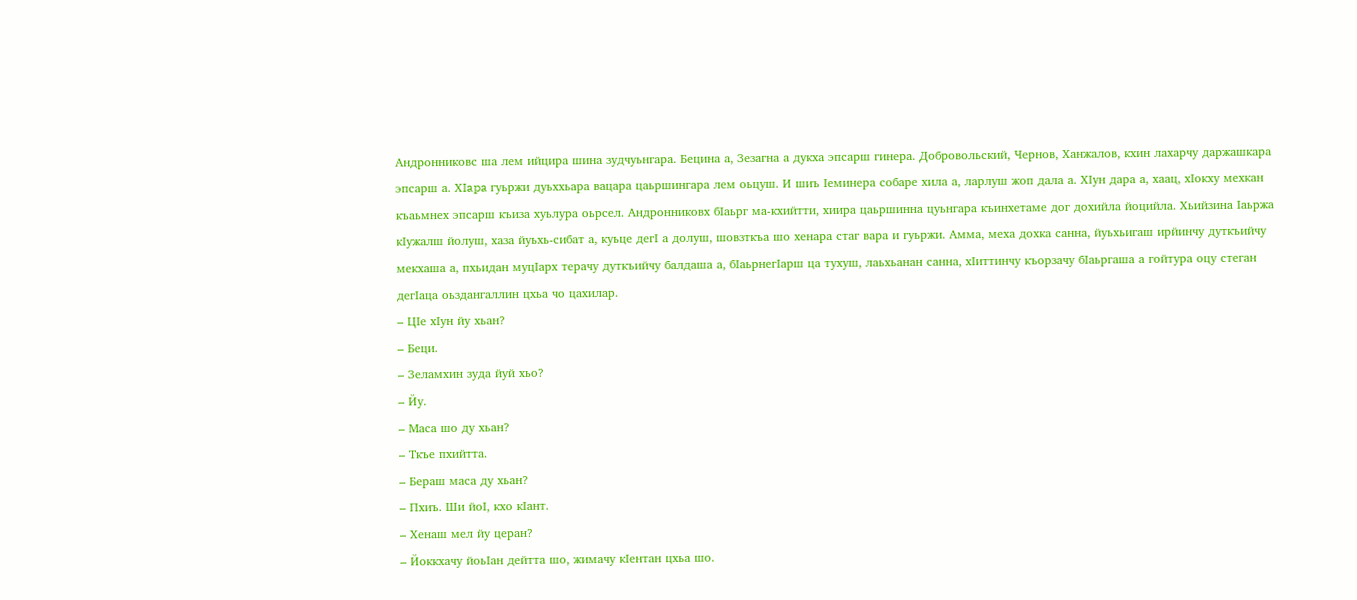Андронниковс ша лем ийцира шина зудчуьнгара. Бецина а, Зезагна а дукха эпсарш гинера. Добровольский, Чернов, Ханжалов, кхин лахарчу даржашкара эпсарш а. ХIapa гуьржи дуьххьара вацара цаьршингара лем оьцуш. И шиъ Iеминера собаре хила а, ларлуш жоп дала а. ХIун дара а, хаац, хIокху мехкан къаьмнех эпсарш къиза хуьлура оьрсел. Андронниковх бIаьрг ма-кхийтти, хиира цаьршинна цуьнгара къинхетаме дог дохийла йоцийла. Хьийзина Iаьржа кIужалш йолуш, хаза йуьхь-сибат а, куьце дeгI а долуш, шовзткъа шо хенара стаг вара и гуьржи. Амма, меха дохка санна, йуьхьигаш ирйинчу дуткъийчу мекхаша а, пхьидан муцIарх терачу дуткъийчу балдаша а, бIаьрнегIарш ца тухуш, лаьхьанан санна, хIиттинчу къорзачу бIаьргаша а гойтура оцу стеган дегIаца оьздангаллин цхьа чо цахилар.
– ЦIе хIун йу хьан?
– Беци.
– Зеламхин зуда йуй хьо?
– Йу.
– Маса шо ду хьан?
– Ткъе пхийтта.
– Бераш маса ду хьан?
– Пхиъ. Ши йоI, кхо кIант.
– Хенаш мел йу церан?
– Йоккхачу йоьIан дейтта шо, жимачу кIентан цхьа шо.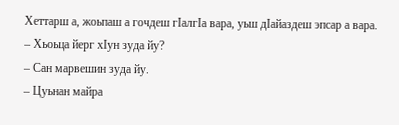Хеттарш а, жоьпаш а гочдеш гIалгIа вара, уьш дIайаздеш эпсар а вара.
– Хьоьца йерг хIун зуда йу?
– Сан марвешин зуда йу.
– Цуьнан майра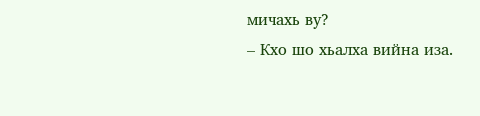мичахь ву?
– Кхо шо хьалха вийна иза.